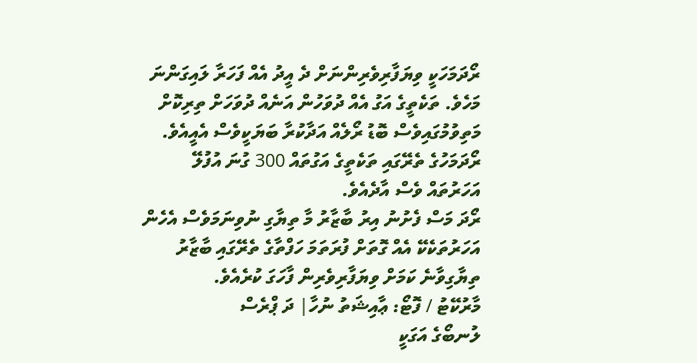ރޯދަމަހަކީ ވިޔަފާރިވެރިންނަށް ދެ އީދު އެއް ފަހަރާ ލައިގަންނަ މަހެވެ. ތަކެތީގެ އަގު އެއް ދުވަހުން އަނެއް ދުވަހަށް ތިރިކޮށް މަތިވުމުގައިވެސް ބޮޑު ރޯލެއް އަދާކުރާ ބަޔަކީވެސް އެއީއެވެ. ރޯދަމަހުގެ ތެރޭގައި ތަކެތީގެ އަގުތައް 300 ގުނަ އުފުލޭ އަހަރުތައް ވެސް އާދެއެވެ.
ރޯދަ މަސް ފެށުނު އިރު ބާޒާރު މާ ތިޔާގި ނުވިނަމަވެސް އެހެން އަހަރުތަކެކޭ އެއް ގޮތަށް ފުރަތަމަ ހަފްތާގެ ތެރޭގައި ބާޒާރު ތިޔާގިވާނެ ކަމަށް ވިޔަފާރިވެރިން ފާހަގަ ކުރެއެވެ.
މާރުކޭޓު / ފޮޓޯ: ޢާއިޝަތު ނުހާ| ދަ ޕްރެސް
ލުނބޯގެ އަގަކީ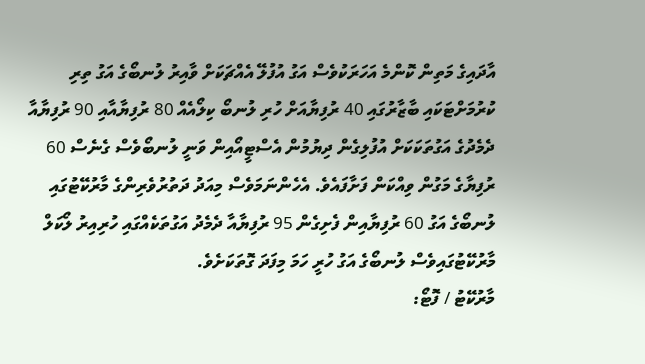އާދައިގެ މަތިން ކޮންމެ އަހަރަކުވެސް އަގު އުފުލޭ އެއްޗަކަށް ވާއިރު ލުނބޯގެ އަގު ތިރި ކުރުމަށްޓަކައި ބާޒާރުގައި 40 ރުފިޔާއަށް ހުރި ލުނބޯ ކިލޯއެއް 80 ރުފިޔާއާއި 90 ރުފިޔާއާ ދެމެދުގެ އަގުތަކަކަށް އުފުލިގެން ދިޔުމުން އެސްޓީއޯއިން ވަނީ ލުނބޯވެސް ގެނެސް 60 ރުފިޔާގެ މަގުން ވިއްކަން ފަށާފައެވެ. އެހެންނަމަވެސް މިއަދު ދަތުރުވެރިންގެ މާރުކޭޓުގައި ލުނބޯގެ އަގު 60 ރުފިޔާއިން ފެށިގެން 95 ރުފިޔާއާ ދެމެދު އަގުތަކެއްގައި ހުރިއިރު ލޯކަލް މާރުކޭޓުގައިވެސް ލުނބޯގެ އަގު ހުރީ ހަމަ މިފަދަ ގޮތަކަށެވެ.
މާރުކޭޓު / ފޮޓޯ: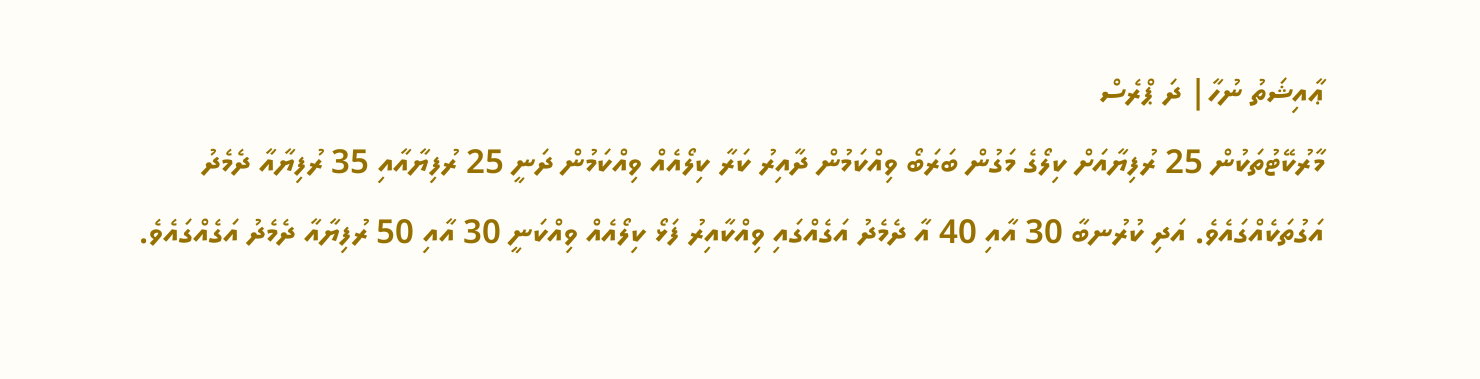ޢާއިޝަތު ނުހާ| ދަ ޕްރެސް
މާރުކޭޓުތަކުން 25 ރުފިޔާއަށް ކިލޯގެ މަގުން ބަރަބޯ ވިއްކަމުން ދާއިރު ކަރާ ކިލޯއެއް ވިއްކަމުން ދަނީ 25 ރުފިޔާއާއި 35 ރުފިޔާއާ ދެމެދު އަގުތަކެއްގައެވެ. އަދި ކުރުނބާ 30 އާއި 40 އާ ދެމެދު އަގެއްގައި ވިއްކާއިރު ފަޅޯ ކިލޯއެއް ވިއްކަނީ 30 އާއި 50 ރުފިޔާއާ ދެމެދު އަގެއްގައެވެ.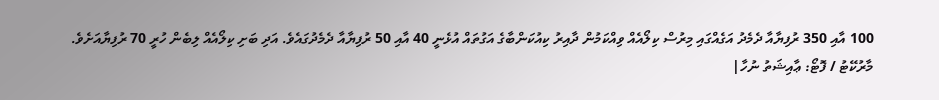100 އާއި 350 ރުފިޔާއާ ދެމެދު އަގެއްގައި މިރުސް ކިލޯއެއް ވިއްކަމުން ދާއިރު ކިއުކަންބާގެ އަގުތައް އުޅެނީ 40 އާއި 50 ރުފިޔާއާ ދެމެދުގައެވެ. އަދި ބަށި ކިލޯއެއް ލިބެން ހުރީ 70 ރުފިޔާއަށެވެ.
މާރުކޭޓު / ފޮޓޯ: ޢާއިޝަތު ނުހާ|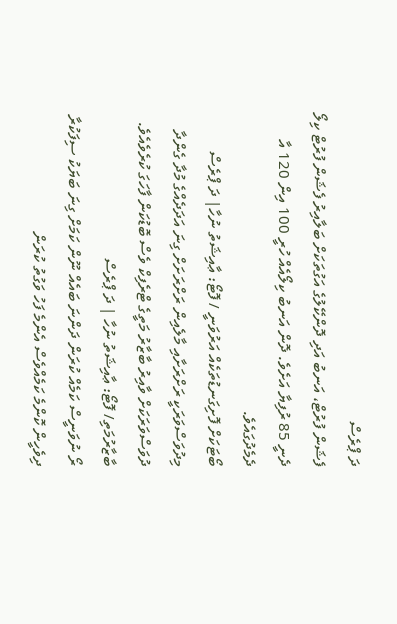ދަ ޕްރެސް
ފެޝަން ފުރުޓް، އަނބު އަދި ދޮންކޭލުގެ އަގުތަކަށް ބަލާއިރު ފެޝަން ފުރުޓް ކިލޯ ދެނީ 85 ރުފިޔާ އަށެވެ. ދޮން އަނބު ކިލޯއެއް ހުރީ 100 އިން 120 އާ ދެމެދުގައެވެ.
ބޯޓަކަށް ފޮށިގަނޑުތަކެއް އަރުވަނީ / ފޮޓޯ: ޢާއިޝަތު ނުހާ| ދަ ޕްރެސް
މިދުވަސްވަރަކީ ރަށްރަށާއި މާލެއިން ރަށްރަށަށް ގިނަ އަދަދެއްގެ މުދާ ގެންދާ ދުވަސްވަރަކަށް ވާއިރު ބާޒާރު މަތީގެ ޓްރެފިކް ވެސް ބޮޑުކަން ފާހަގަ ކުރެވެއެވެ.
ބާޒާރުމަތި/ ފޮޓޯ: ޢާއިޝަތު ނުހާ | ދަ ޕްރެސް
ރޯ ނުވަނީސް ކަމެއް ކުރަން ދަންނަ ބައެއް ނޫން ކަމަށް ގިނަ ބަޔަކު ސިފަކުރާ ދިވެހީން ކޮންމެ ކަމެއްވެސް އެންމެ ފަހު ވަގުތު ކުރަން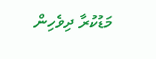މަޑުކުރާ ދިވެހިން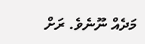މަދެއް ނޫނެވެ. ރަށް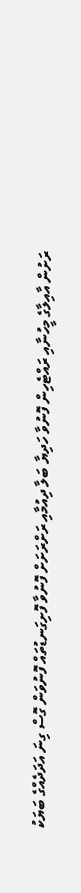ރަށުން އާއިލާގެ މީހުނާއި ރައްޓެހިން ފޮނުވާ ހަދިޔާ ބަލާ ދިއުމާއި ރަށްރަށަށް ފޮނުވާ ފޮށިގަނޑުތައް ފޮނުވަން ގޮސް ގިނަ އަދަދެއްގެ ބަޔަކު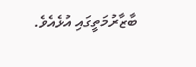ބާޒާރުމަތީގައި އުޅެއެވެ.